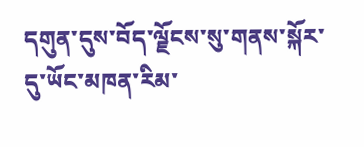དགུན་དུས་བོད་ལྗོངས་སུ་གནས་སྐོར་དུ་ཡོང་མཁན་རིམ་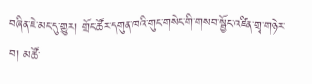བཞིན་ཇེ་མང་དུ་གྱུར། གྲོང་ཚོར་དགུན་ཁའི་གུང་གསེང་གི་གསབ་སྦྱོང་འཛིན་གྲྭ་གཉེར་བ། མཚོ་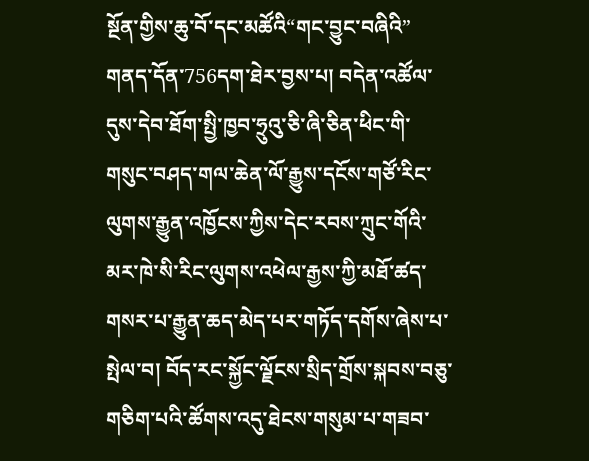སྔོན་གྱིས་ཆུ་བོ་དང་མཚོའི“གང་བྱུང་བཞིའི” གནད་དོན་756དག་ཐེར་བྱས་པ། བདེན་འཚོལ་དུས་དེབ་ཐོག་སྤྱི་ཁྱབ་ཧྲུའུ་ཅི་ཞི་ཅིན་ཕིང་གི་གསུང་བཤད་གལ་ཆེན་ལོ་རྒྱུས་དངོས་གཙོ་རིང་ལུགས་རྒྱུན་འཁྱོངས་ཀྱིས་དེང་རབས་ཀྲུང་གོའི་མར་ཁེ་སི་རིང་ལུགས་འཕེལ་རྒྱས་ཀྱི་མཐོ་ཚད་གསར་པ་རྒྱུན་ཆད་མེད་པར་གཏོད་དགོས་ཞེས་པ་སྤེལ་བ། བོད་རང་སྐྱོང་ལྗོངས་སྲིད་གྲོས་སྐབས་བཅུ་གཅིག་པའི་ཚོགས་འདུ་ཐེངས་གསུམ་པ་གཟབ་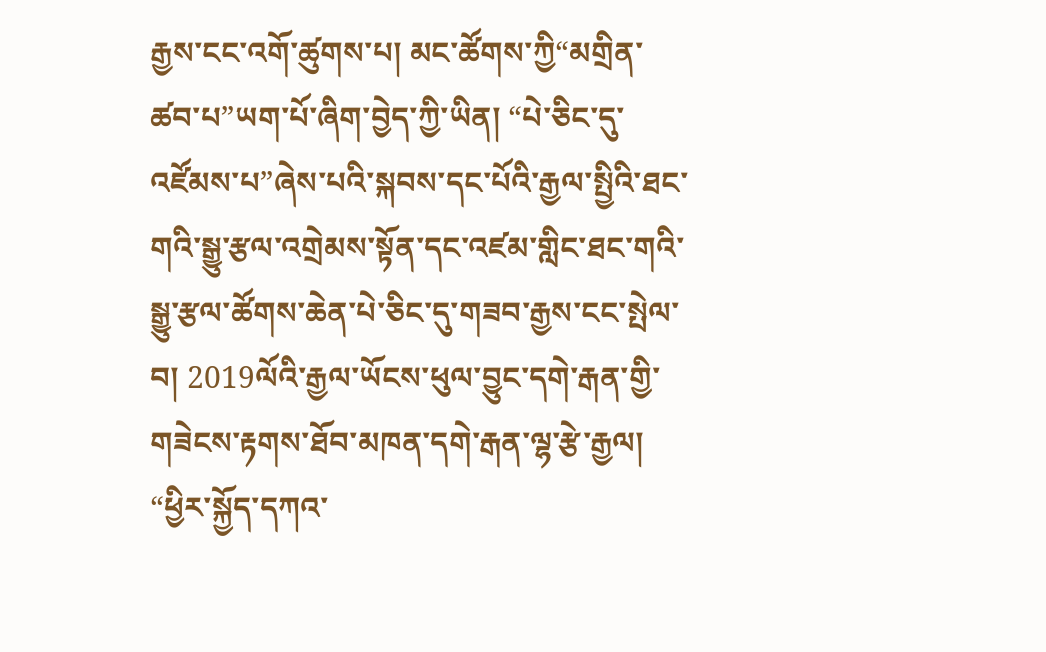རྒྱས་ངང་འགོ་ཚུགས་པ། མང་ཚོགས་ཀྱི“མགྲིན་ཚབ་པ”ཡག་པོ་ཞིག་བྱེད་ཀྱི་ཡིན། “པེ་ཅིང་དུ་འཛོམས་པ”ཞེས་པའི་སྐབས་དང་པོའི་རྒྱལ་སྤྱིའི་ཐང་གའི་སྒྱུ་རྩལ་འགྲེམས་སྟོན་དང་འཛམ་གླིང་ཐང་གའི་སྒྱུ་རྩལ་ཚོགས་ཆེན་པེ་ཅིང་དུ་གཟབ་རྒྱས་ངང་སྤེལ་བ། 2019ལོའི་རྒྱལ་ཡོངས་ཕུལ་བྱུང་དགེ་རྒན་གྱི་གཟེངས་རྟགས་ཐོབ་མཁན་དགེ་རྒན་ལྷ་རྩེ་རྒྱལ། “ཕྱིར་སྐྱོད་དཀའ་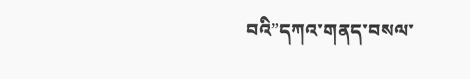བའི”དཀའ་གནད་བསལ་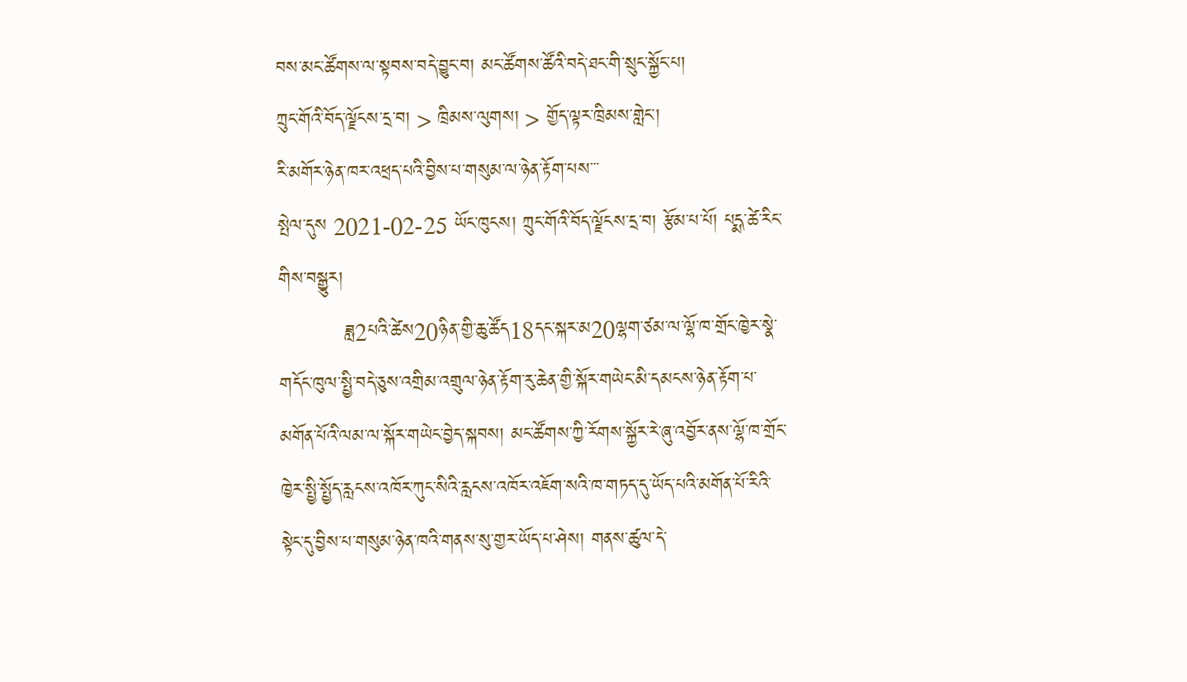བས་མང་ཚོགས་ལ་སྟབས་བདེ་བྱུང་བ། མང་ཚོགས་ཚོའི་བདེ་ཐང་གི་སྲུང་སྐྱོང་པ།
ཀྲུང་གོའི་བོད་ལྗོངས་དྲ་བ། > ཁྲིམས་ལུགས། > གྱོད་ལྟར་ཁྲིམས་གླེང་།
རི་མགོར་ཉེན་ཁར་འཕྲད་པའི་བྱིས་པ་གསུམ་ལ་ཉེན་རྟོག་པས་་་
སྤེལ་དུས 2021-02-25 ཡོང་ཁུངས། ཀྲུང་གོའི་བོད་ལྗོངས་དྲ་བ། རྩོམ་པ་པོ། པདྨ་ཚེ་རིང་གིས་བསྒྱུར།
          ཟླ2པའི་ཚེས20ཉིན་གྱི་ཆུ་ཚོད18དང་སྐར་མ20ལྷག་ཙམ་ལ་ལྷོ་ཁ་གྲོང་ཁྱེར་སྣེ་གདོང་ཁུལ་སྤྱི་བདེ་ཅུས་འགྲིམ་འགྲུལ་ཉེན་རྟོག་རུ་ཆེན་གྱི་སྐོར་གཡེང་མི་དམངས་ཉེན་རྟོག་པ་མགོན་པོའི་ལམ་ལ་སྐོར་གཡེང་བྱེད་སྐབས། མང་ཚོགས་ཀྱི་རོགས་སྐྱོར་རེ་ཞུ་འབྱོར་ནས་ལྷོ་ཁ་གྲོང་ཁྱེར་སྤྱི་སྤྱོད་རླངས་འཁོར་ཀུང་སིའི་རླངས་འཁོར་འཇོག་སའི་ཁ་གཏད་དུ་ཡོད་པའི་མགོན་པོ་རིའི་སྟེང་དུ་བྱིས་པ་གསུམ་ཉེན་ཁའི་གནས་སུ་གྱར་ཡོད་པ་ཤེས། གནས་ཚུལ་དེ་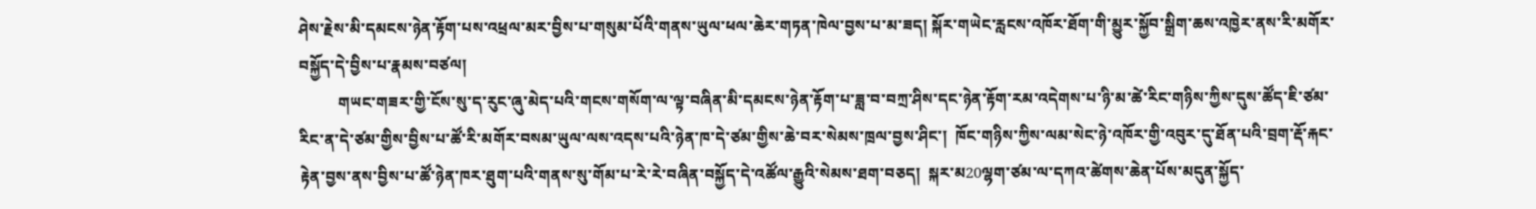ཤེས་རྗེས་མི་དམངས་ཉེན་རྟོག་པས་འཕྲལ་མར་བྱིས་པ་གསུམ་པོའི་གནས་ཡུལ་ཕལ་ཆེར་གཏན་ཁེལ་བྱས་པ་མ་ཟད། སྐོར་གཡེང་རླངས་འཁོར་ཐོག་གི་མྱུར་སྐྱོབ་སྒྲིག་ཆས་འཁྱེར་ནས་རི་མགོར་བསྐྱོད་དེ་བྱིས་པ་རྣམས་བཙལ།
          གཡང་གཟར་གྱི་ངོས་སུ་ད་རུང་ཞུ་མེད་པའི་གངས་གསོག་ལ་ལྟ་བཞིན་མི་དམངས་ཉེན་རྟོག་པ་ཟླ་བ་བཀྲ་ཤིས་དང་ཉེན་རྟོག་རམ་འདེགས་པ་ཉི་མ་ཚེ་རིང་གཉིས་ཀྱིས་དུས་ཚོད་ཇི་ཙམ་རིང་ན་དེ་ཙམ་གྱིས་བྱིས་པ་ཚོ་རི་མགོར་བསམ་ཡུལ་ལས་འདས་པའི་ཉེན་ཁ་དེ་ཙམ་གྱིས་ཆེ་བར་སེམས་ཁྲལ་བྱས་ཤིང་།  ཁོང་གཉིས་ཀྱིས་ལམ་སེང་ཉེ་འཁོར་གྱི་འབུར་དུ་ཐོན་པའི་བྲག་རྡོ་རྐང་རྟེན་བྱས་ནས་བྱིས་པ་ཚོ་ཉེན་ཁར་ཐུག་པའི་གནས་སུ་གོམ་པ་རེ་རེ་བཞིན་བསྐྱོད་དེ་འཚོལ་རྒྱུའི་སེམས་ཐག་བཅད།  སྐར་མ20ལྷག་ཙམ་ལ་དཀའ་ཚེགས་ཆེན་པོས་མདུན་སྐྱོད་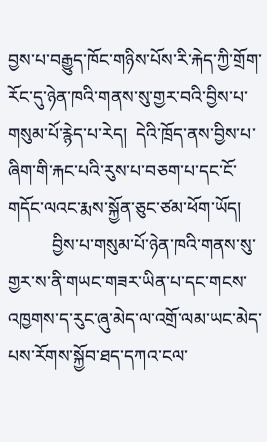བྱས་པ་བརྒྱུད་ཁོང་གཉིས་པོས་རི་རྐེད་ཀྱི་གྲོག་རོང་དུ་ཉེན་ཁའི་གནས་སུ་གྱར་བའི་བྱིས་པ་གསུམ་པོ་རྙེད་པ་རེད།  དེའི་ཁྲོད་ནས་བྱིས་པ་ཞིག་གི་རྐང་པའི་རུས་པ་བཅག་པ་དང་ངོ་གདོང་ལའང་རྨས་སྐྱོན་ཅུང་ཙམ་ཕོག་ཡོད།
          བྱིས་པ་གསུམ་པོ་ཉེན་ཁའི་གནས་སུ་གྱར་ས་ནི་གཡང་གཟར་ཡིན་པ་དང་གངས་འཁྱགས་ད་རུང་ཞུ་མེད་ལ་འགྲོ་ལམ་ཡང་མེད་པས་རོགས་སྐྱོབ་ཐད་དཀའ་ངལ་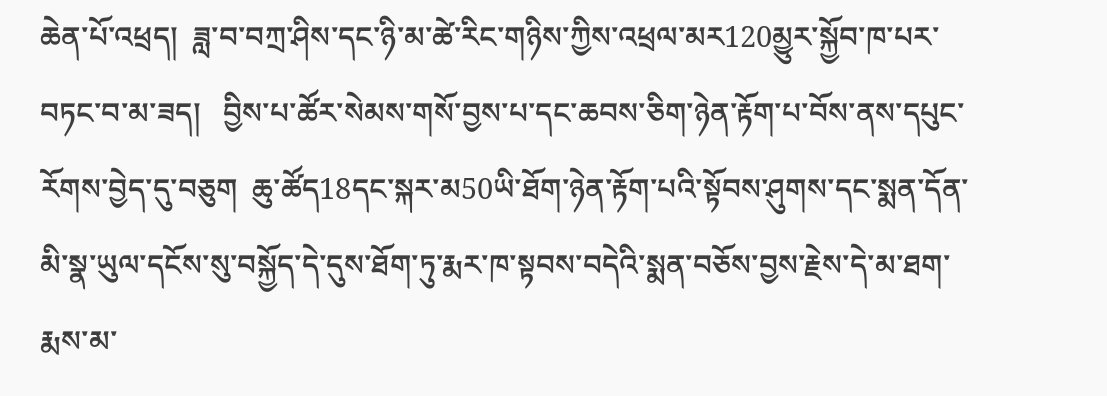ཆེན་པོ་འཕྲད།  ཟླ་བ་བཀྲ་ཤིས་དང་ཉི་མ་ཚེ་རིང་གཉིས་ཀྱིས་འཕྲལ་མར120མྱུར་སྐྱོབ་ཁ་པར་བཏང་བ་མ་ཟད།   བྱིས་པ་ཚོར་སེམས་གསོ་བྱས་པ་དང་ཆབས་ཅིག་ཉེན་རྟོག་པ་བོས་ནས་དཔུང་རོགས་བྱེད་དུ་བཅུག  ཆུ་ཚོད18དང་སྐར་མ50ཡི་ཐོག་ཉེན་རྟོག་པའི་སྟོབས་ཤུགས་དང་སྨན་དོན་མི་སྣ་ཡུལ་དངོས་སུ་བསྐྱོད་དེ་དུས་ཐོག་ཏུ་རྨར་ཁ་སྟབས་བདེའི་སྨན་བཅོས་བྱས་རྗེས་དེ་མ་ཐག་རྨས་མ་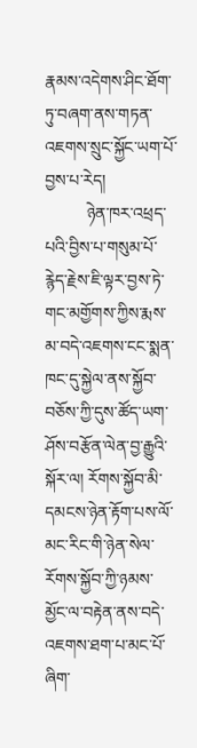རྣམས་འདེགས་ཤིང་ཐོག་ཏུ་བཞག་ནས་གཏན་འཇགས་སྲུང་སྐྱོང་ཡག་པོ་བྱས་པ་རེད།
          ཉེན་ཁར་འཕྲད་པའི་བྱིས་པ་གསུམ་པོ་རྙེད་རྗེས་ཇི་ལྟར་བྱས་ཏེ་གང་མགྱོགས་ཀྱིས་རྨས་མ་བདེ་འཇགས་ངང་སྨན་ཁང་དུ་སྐྱེལ་ནས་སྐྱོབ་བཅོས་ཀྱི་དུས་ཚོད་ཡག་ཤོས་བརྩོན་ལེན་བྱ་རྒྱུའི་སྐོར་ལ། རོགས་སྐྱོབ་མི་དམངས་ཉེན་རྟོག་པས་ལོ་མང་རིང་གི་ཉེན་སེལ་རོགས་སྐྱོབ་ཀྱི་ཉམས་མྱོང་ལ་བརྟེན་ནས་བདེ་འཇགས་ཐག་པ་མང་པོ་ཞིག་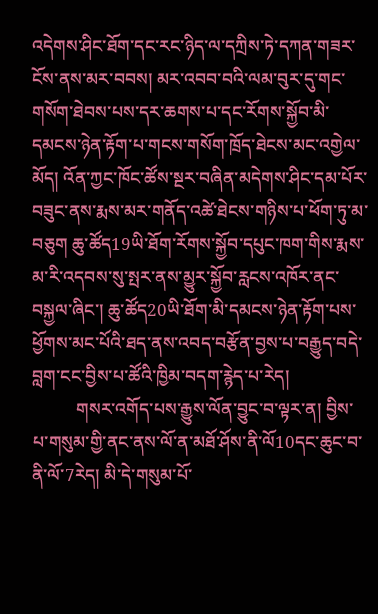འདེགས་ཤིང་ཐོག་དང་རང་ཉིད་ལ་དཀྲིས་ཏེ་དཀན་གཟར་ངོས་ནས་མར་བབས། མར་འབབ་བའི་ལམ་བུར་དུ་གང་གསོག་ཐེབས་པས་དར་ཆགས་པ་དང་རོགས་སྐྱོབ་མི་དམངས་ཉེན་རྟོག་པ་གངས་གསོག་ཁྲོད་ཐེངས་མང་འགྱེལ་མོད། འོན་ཀྱང་ཁོང་ཚོས་སྔར་བཞིན་མདེགས་ཤིང་དམ་པོར་བཟུང་ནས་རྨས་མར་གནོད་འཚེ་ཐེངས་གཉིས་པ་ཕོག་ཏུ་མ་བཅུག ཆུ་ཚོད19ཡི་ཐོག་རོགས་སྐྱོབ་དཔུང་ཁག་གིས་རྨས་མ་རི་འདབས་སུ་སྤར་ནས་མྱུར་སྐྱོབ་རླངས་འཁོར་ནང་བསྐྱལ་ཞིང་། ཆུ་ཚོད20ཡི་ཐོག་མི་དམངས་ཉེན་རྟོག་པས་ཕྱོགས་མང་པོའི་ཐད་ནས་འབད་བརྩོན་བྱས་པ་བརྒྱུད་བདེ་བླག་ངང་བྱིས་པ་ཚོའི་ཁྱིམ་བདག་རྙེད་པ་རེད།
          གསར་འགོད་པས་རྒྱུས་ལོན་བྱུང་བ་ལྟར་ན། བྱིས་པ་གསུམ་གྱི་ནང་ནས་ལོ་ན་མཐོ་ཤོས་ནི་ལོ10དང་ཆུང་བ་ནི་ལོ་7རེད། མི་དེ་གསུམ་པོ་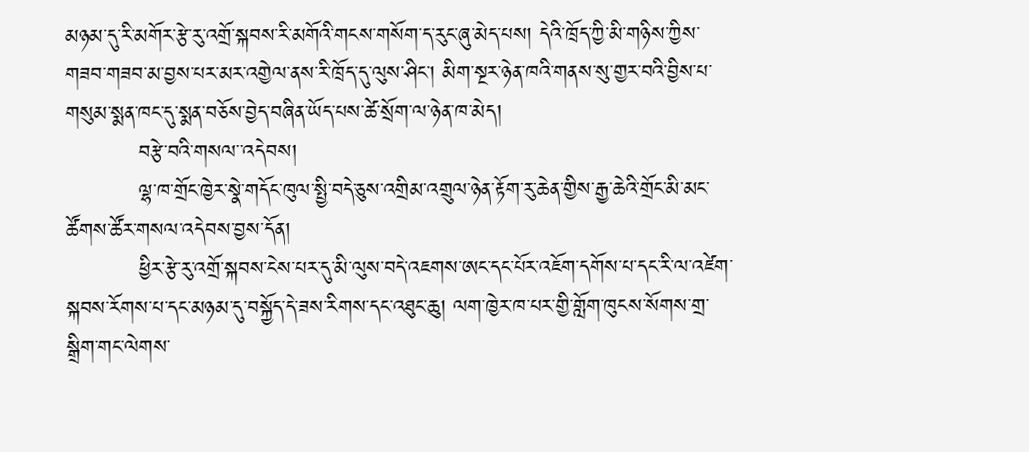མཉམ་དུ་རི་མགོར་རྩེ་རུ་འགྲོ་སྐབས་རི་མགོའི་གངས་གསོག་ད་རུང་ཞུ་མེད་པས། དེའི་ཁྲོད་ཀྱི་མི་གཉིས་ཀྱིས་གཟབ་གཟབ་མ་བྱས་པར་མར་འགྱེལ་ནས་རི་ཁྲོད་དུ་ལུས་ཤིང་། མིག་སྔར་ཉེན་ཁའི་གནས་སུ་གྱར་བའི་བྱིས་པ་གསུམ་སྨན་ཁང་དུ་སྨན་བཅོས་བྱེད་བཞིན་ཡོད་པས་ཚེ་སྲོག་ལ་ཉེན་ཁ་མེད།
          བརྩེ་བའི་གསལ་་འདེབས།
          ལྷ་ཁ་གྲོང་ཁྱེར་སྣེ་གདོང་ཁུལ་སྤྱི་བདེ་ཅུས་འགྲིམ་འགྲུལ་ཉེན་རྟོག་རུ་ཆེན་གྱིས་རྒྱ་ཆེའི་གྲོང་མི་མང་ཚོགས་ཚོར་གསལ་འདེབས་བྱས་དོན།
          ཕྱིར་རྩེ་རུ་འགྲོ་སྐབས་ངེས་པར་དུ་མི་ལུས་བདེ་འཇགས་ཨང་དང་པོར་འཇོག་དགོས་པ་དང་རི་ལ་འཛེག་སྐབས་རོགས་པ་དང་མཉམ་དུ་བསྐྱོད་དེ་ཟས་རིགས་དང་འཐུང་ཆུ། ལག་ཁྱེར་ཁ་པར་གྱི་གློག་ཁུངས་སོགས་གྲ་སྒྲིག་གང་ལེགས་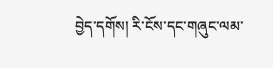བྱེད་དགོས། རི་ངོས་དང་གཞུང་ལམ་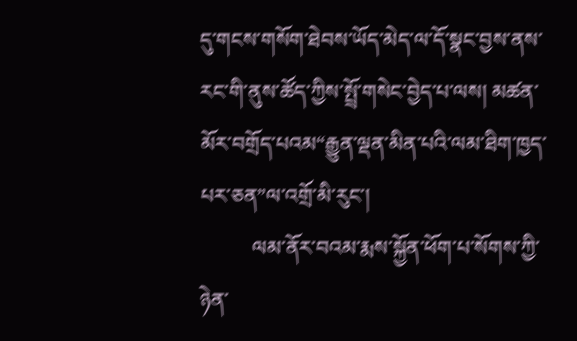དུ་གངས་གསོག་ཐེབས་ཡོད་མེད་ལ་དོ་སྣང་བྱས་ནས་རང་གི་ནུས་ཚོད་ཀྱིས་སྤྲོ་གསེང་བྱེད་པ་ལས། མཚན་མོར་བགྲོད་པའམ“རྒྱུན་ལྡན་མིན་པའི་ལམ་ཐིག་ཁྱད་པར་ཅན”ལ་འགྲོ་མི་རུང་།
          ལམ་ནོར་བའམ་རྨས་སྐྱོན་ཕོག་པ་སོགས་ཀྱི་ཉེན་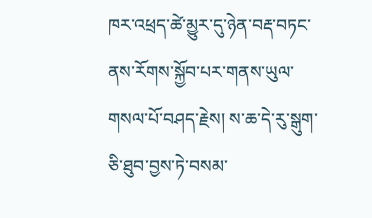ཁར་འཕྲད་ཚེ་མྱུར་དུ་ཉེན་བརྡ་བཏང་ནས་རོགས་སྐྱོབ་པར་གནས་ཡུལ་གསལ་པོ་བཤད་རྗེས། ས་ཆ་དེ་རུ་སྒུག་ཅི་ཐུབ་བྱས་ཏེ་བསམ་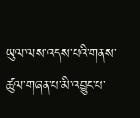ཡུལ་ལས་འདས་པའི་གནས་ཚུལ་གཞན་པ་མི་འབྱུང་པ་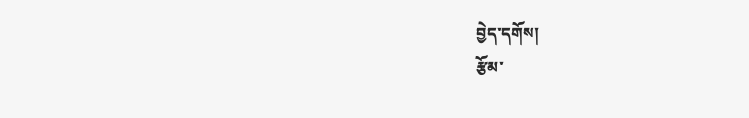བྱེད་དགོས།
རྩོམ་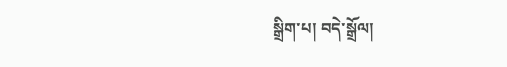སྒྲིག་པ། བདེ་སྒྲོལ།